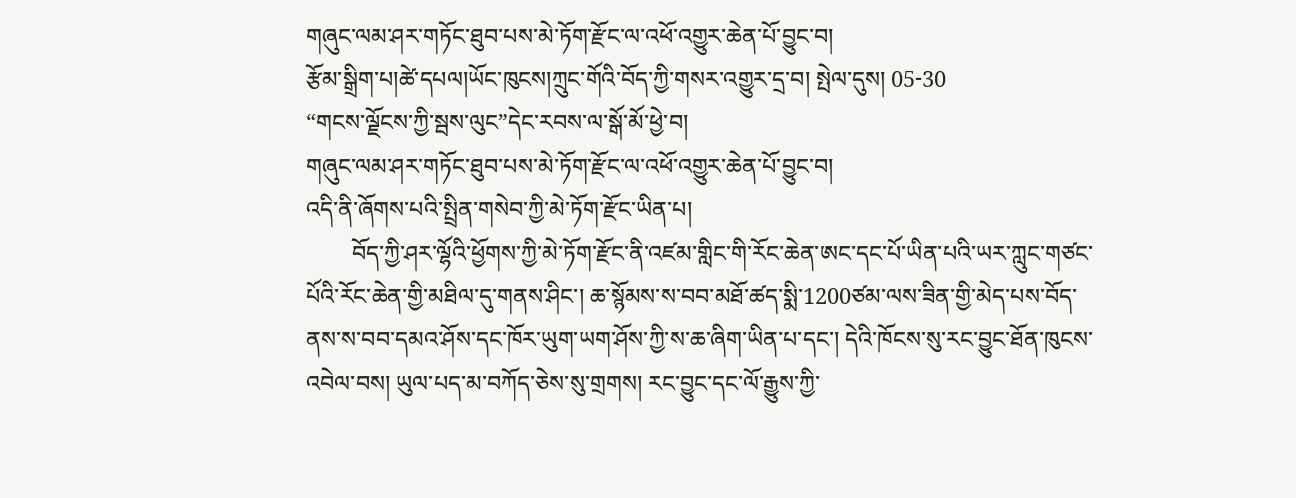གཞུང་ལམ་ཤར་གཏོང་ཐུབ་པས་མེ་ཏོག་རྫོང་ལ་འཕོ་འགྱུར་ཆེན་པོ་བྱུང་བ།
རྩོམ་སྒྲིག་པ།ཚེ་དཔལ།ཡོང་ཁུངས།ཀྲུང་གོའི་བོད་ཀྱི་གསར་འགྱུར་དྲ་བ། སྤེལ་དུས། 05-30
“གངས་ལྗོངས་ཀྱི་སྦས་ལུང”དེང་རབས་ལ་སྒོ་མོ་ཕྱེ་བ།
གཞུང་ལམ་ཤར་གཏོང་ཐུབ་པས་མེ་ཏོག་རྫོང་ལ་འཕོ་འགྱུར་ཆེན་པོ་བྱུང་བ།
འདི་ནི་ཞོགས་པའི་སྤྲིན་གསེབ་ཀྱི་མེ་ཏོག་རྫོང་ཡིན་པ།
        བོད་ཀྱི་ཤར་ལྷོའི་ཕྱོགས་ཀྱི་མེ་ཏོག་རྫོང་ནི་འཛམ་གླིང་གི་རོང་ཆེན་ཨང་དང་པོ་ཡིན་པའི་ཡར་ཀླུང་གཙང་པོའི་རོང་ཆེན་གྱི་མཐིལ་དུ་གནས་ཤིང་། ཆ་སྙོམས་ས་བབ་མཐོ་ཚད་སྨི་1200ཙམ་ལས་ཟིན་གྱི་མེད་པས་བོད་ནས་ས་བབ་དམའ་ཤོས་དང་ཁོར་ཡུག་ཡག་ཤོས་ཀྱི་ས་ཆ་ཞིག་ཡིན་པ་དང་། དེའི་ཁོངས་སུ་རང་བྱུང་ཐོན་ཁུངས་འབེལ་བས། ཡུལ་པད་མ་བཀོད་ཅེས་སུ་གྲགས། རང་བྱུང་དང་ལོ་རྒྱུས་ཀྱི་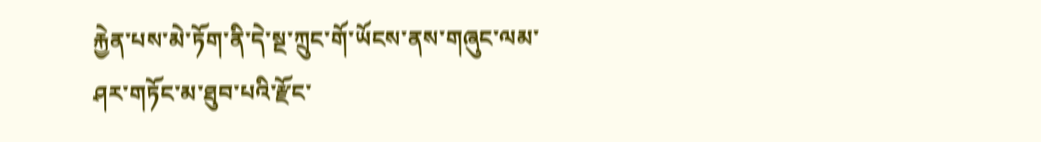རྐྱེན་པས་མེ་ཏོག་ནི་དེ་སྔ་ཀྲུང་གོ་ཡོངས་ནས་གཞུང་ལམ་ཤར་གཏོང་མ་ཐུབ་པའི་རྫོང་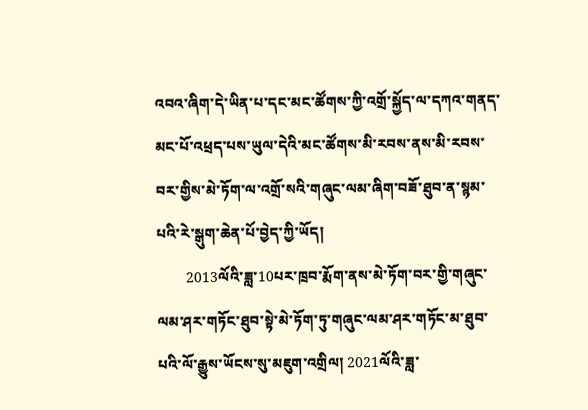འབའ་ཞིག་དེ་ཡིན་པ་དང་མང་ཚོགས་ཀྱི་འགྲོ་སྐྱོད་ལ་དཀའ་གནད་མང་པོ་འཕྲད་པས་ཡུལ་དེའི་མང་ཚོགས་མི་རབས་ནས་མི་རབས་བར་གྱིས་མེ་ཏོག་ལ་འགྲོ་སའི་གཞུང་ལམ་ཞིག་བཟོ་ཐུབ་ན་སྙམ་པའི་རེ་སྒུག་ཆེན་པོ་བྱེད་ཀྱི་ཡོད།
        2013ལོའི་ཟླ་10པར་ཁྲབ་རྨོག་ནས་མེ་ཏོག་བར་གྱི་གཞུང་ལམ་ཤར་གཏོང་ཐུབ་སྟེ་མེ་ཏོག་ཏུ་གཞུང་ལམ་ཤར་གཏོང་མ་ཐུབ་པའི་ལོ་རྒྱུས་ཡོངས་སུ་མཇུག་འགྲིལ། 2021ལོའི་ཟླ་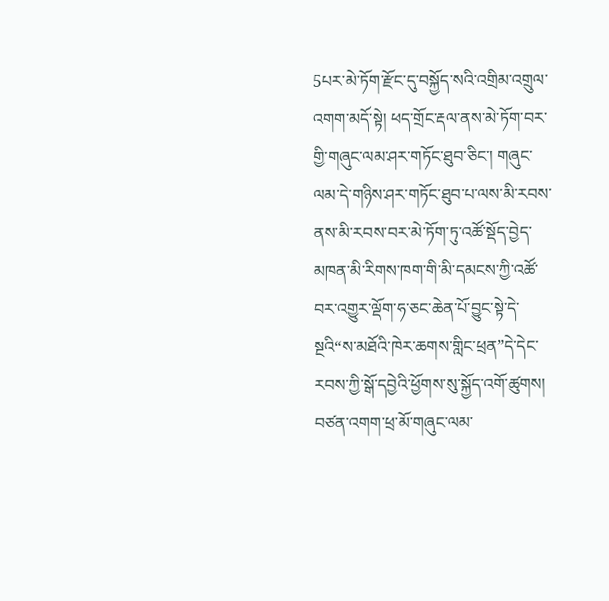5པར་མེ་ཏོག་རྫོང་དུ་བསྐྱོད་སའི་འགྲིམ་འགྲུལ་འགག་མདོ་སྟེ། ཕད་གྲོང་རྡལ་ནས་མེ་ཏོག་བར་གྱི་གཞུང་ལམ་ཤར་གཏོང་ཐུབ་ཅིང་། གཞུང་ལམ་དེ་གཉིས་ཤར་གཏོང་ཐུབ་པ་ལས་མི་རབས་ནས་མི་རབས་བར་མེ་ཏོག་ཏུ་འཚོ་སྡོད་བྱེད་མཁན་མི་རིགས་ཁག་གི་མི་དམངས་ཀྱི་འཚོ་བར་འགྱུར་ལྡོག་ཧ་ཅང་ཆེན་པོ་བྱུང་སྟེ་དེ་སྔའི“ས་མཐོའི་ཁེར་ཆགས་གླིང་ཕྲན”དེ་དེང་རབས་ཀྱི་སྒོ་དབྱེའི་ཕྱོགས་སུ་སྐྱོད་འགོ་ཚུགས།
བཙན་འགག་ཕྲ་མོ་གཞུང་ལམ་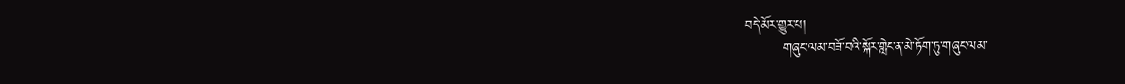བདེ་མོར་གྱུར་པ།
        གཞུང་ལམ་བཟོ་བའི་སྐོར་གླེང་ན་མེ་ཏོག་ཏུ་གཞུང་ལམ་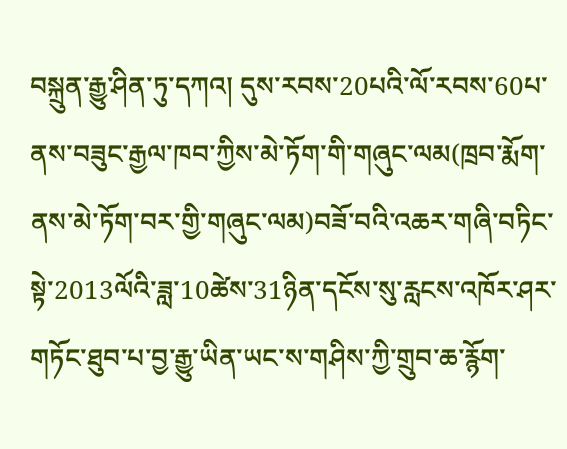བསྐྲུན་རྒྱུ་ཤིན་ཏུ་དཀའ། དུས་རབས་20པའི་ལོ་རབས་60པ་ནས་བཟུང་རྒྱལ་ཁབ་ཀྱིས་མེ་ཏོག་གི་གཞུང་ལམ(ཁྲབ་རྨོག་ནས་མེ་ཏོག་བར་གྱི་གཞུང་ལམ)བཟོ་བའི་འཆར་གཞི་བཏིང་སྟེ་2013ལོའི་ཟླ་10ཚེས་31ཉིན་དངོས་སུ་རླངས་འཁོར་ཤར་གཏོང་ཐུབ་པ་བྱ་རྒྱུ་ཡིན་ཡང་ས་གཤིས་ཀྱི་གྲུབ་ཆ་རྙོག་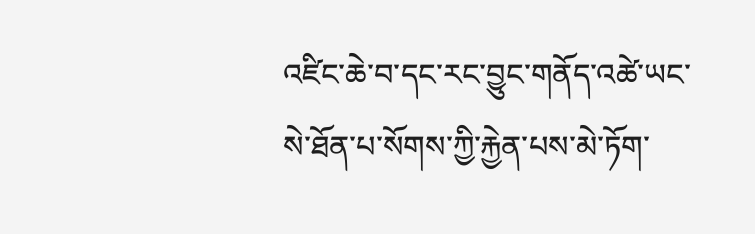འཛིང་ཆེ་བ་དང་རང་བྱུང་གནོད་འཚེ་ཡང་སེ་ཐོན་པ་སོགས་ཀྱི་རྐྱེན་པས་མེ་ཏོག་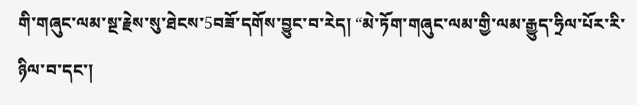གི་གཞུང་ལམ་སྔ་རྗེས་སུ་ཐེངས་5བཟོ་དགོས་བྱུང་བ་རེད། “མེ་ཏོག་གཞུང་ལམ་གྱི་ལམ་རྒྱུད་ཧྲིལ་པོར་རི་ཉིལ་བ་དང་།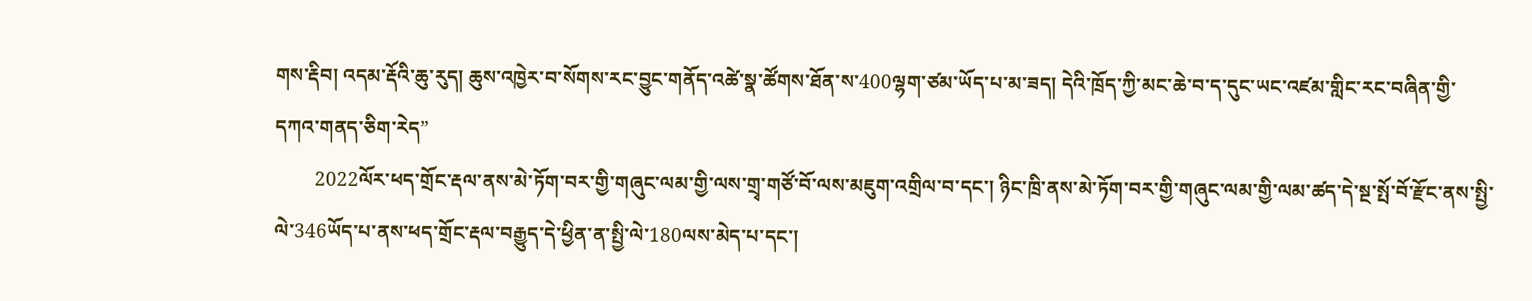གས་རྡིབ། འདམ་རྡོའི་ཆུ་རུད། ཆུས་འཁྱེར་བ་སོགས་རང་བྱུང་གནོད་འཚེ་སྣ་ཚོགས་ཐོན་ས་400ལྷག་ཙམ་ཡོད་པ་མ་ཟད། དེའི་ཁྲོད་ཀྱི་མང་ཆེ་བ་ད་དུང་ཡང་འཛམ་གླིང་རང་བཞིན་གྱི་དཀའ་གནད་ཅིག་རེད”
        2022ལོར་ཕད་གྲོང་རྡལ་ནས་མེ་ཏོག་བར་གྱི་གཞུང་ལམ་གྱི་ལས་གྲྭ་གཙོ་བོ་ལས་མཇུག་འགྲིལ་བ་དང་། ཉིང་ཁྲི་ནས་མེ་ཏོག་བར་གྱི་གཞུང་ལམ་གྱི་ལམ་ཚད་དེ་སྔ་སྤོ་བོ་རྫོང་ནས་སྤྱི་ལེ་346ཡོད་པ་ནས་ཕད་གྲོང་རྡལ་བརྒྱུད་དེ་ཕྱིན་ན་སྤྱི་ལེ་180ལས་མེད་པ་དང་།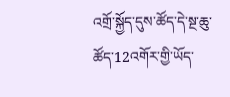འགྲོ་སྐྱོད་དུས་ཚོད་དེ་སྔ་ཆུ་ཚོད་12འགོར་གྱི་ཡོད་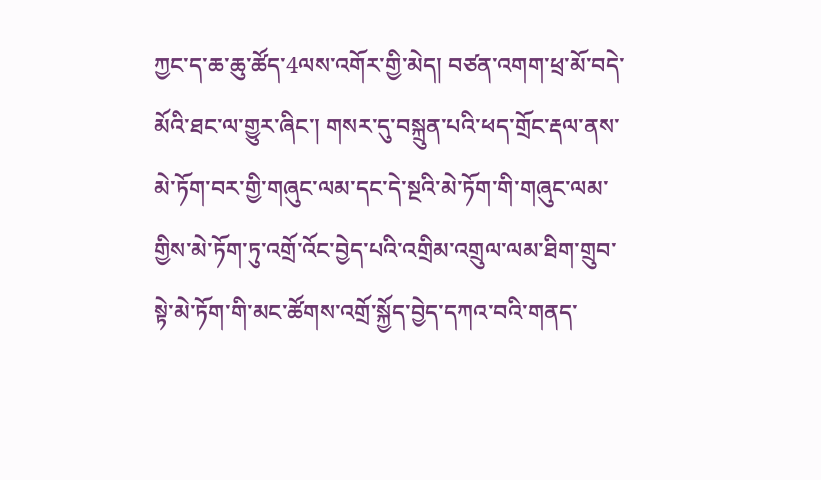ཀྱང་ད་ཆ་ཆུ་ཚོད་4ལས་འགོར་གྱི་མེད། བཙན་འགག་ཕྲ་མོ་བདེ་མོའི་ཐང་ལ་གྱུར་ཞིང་། གསར་དུ་བསྐྲུན་པའི་ཕད་གྲོང་རྡལ་ནས་མེ་ཏོག་བར་གྱི་གཞུང་ལམ་དང་དེ་སྔའི་མེ་ཏོག་གི་གཞུང་ལམ་གྱིས་མེ་ཏོག་ཏུ་འགྲོ་འོང་བྱེད་པའི་འགྲིམ་འགྲུལ་ལམ་ཐིག་གྲུབ་སྟེ་མེ་ཏོག་གི་མང་ཚོགས་འགྲོ་སྐྱོད་བྱེད་དཀའ་བའི་གནད་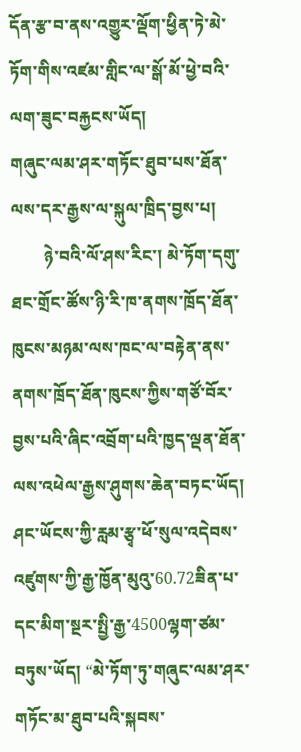དོན་རྩ་བ་ནས་འགྱུར་ལྡོག་ཕྱིན་ཏེ་མེ་ཏོག་གིས་འཛམ་གླིང་ལ་སྒོ་མོ་ཕྱེ་བའི་ལག་ཟུང་བརྐྱངས་ཡོད།
གཞུང་ལམ་ཤར་གཏོང་ཐུབ་པས་ཐོན་ལས་དར་རྒྱས་ལ་སྐུལ་ཁྲིད་བྱས་པ།
        ཉེ་བའི་ལོ་ཤས་རིང་། མེ་ཏོག་དགུ་ཐང་གྲོང་ཚོས་ཉི་རི་ཁ་ནགས་ཁྲོད་ཐོན་ཁུངས་མཉམ་ལས་ཁང་ལ་བརྟེན་ནས་ནགས་ཁྲོད་ཐོན་ཁུངས་ཀྱིས་གཙོ་བོར་བྱས་པའི་ཞིང་འབྲོག་པའི་ཁྱད་ལྡན་ཐོན་ལས་འཕེལ་རྒྱས་ཤུགས་ཆེན་བཏང་ཡོད། ཤང་ཡོངས་ཀྱི་རླམ་རྩྭ་ཕོ་སུལ་འདེབས་འཛུགས་ཀྱི་རྒྱ་ཁྱོན་མུའུ་60.72ཟིན་པ་དང་མིག་སྔར་སྤྱི་རྒྱ་4500ལྷག་ཙམ་བཏུས་ཡོད། “མེ་ཏོག་ཏུ་གཞུང་ལམ་ཤར་གཏོང་མ་ཐུབ་པའི་སྐབས་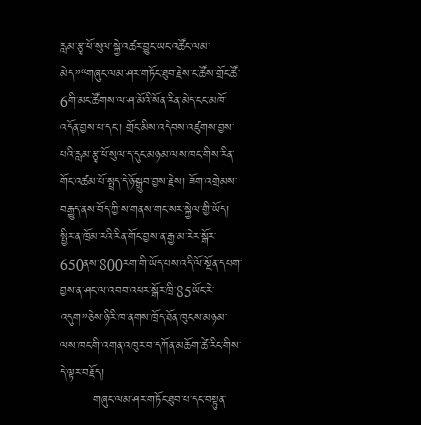རླམ་རྩྭ་ཕོ་སུལ་སྐྱེ་འཚར་བྱུང་ཡང་འཚོང་ལམ་མེད”“གཞུང་ལམ་ཤར་གཏོང་ཐུབ་རྗེས་ང་ཚོས་གྲོང་ཚོ་6གི་མང་ཚོགས་ལ་ཤ་མོའི་སོན་རིན་མེད་ངང་མཁོ་འདོན་བྱས་པ་དང་། གྲོང་མིས་འདེབས་འཛུགས་བྱས་པའི་རླམ་རྩྭ་ཕོ་སུལ་ད་དུང་མཉམ་ལས་ཁང་གིས་རིན་གོང་འཚམ་པོ་སྤྲད་དེ་ཉོ་སྒྲུབ་བྱས་རྗེས། ཟོག་འགྲེམས་བརྒྱུད་ནས་བོད་ཀྱི་ས་གནས་གང་སར་སྐྱེལ་གྱི་ཡོད། སྤྱིར་ན་ཁྲོམ་རའི་རིན་གོང་བྱས་ན་རྒྱ་མ་རེར་སྒོར་650ནས་800རག་གི་ཡོད་པས་འདི་ལོ་སྔོན་དཔག་བྱས་ན་ཤང་ལ་འབབ་འཕར་སྒོར་ཁྲི་85ཡོང་རེ་འདུག”ཅེས་ཉི་རི་ཁ་ནགས་ཁྲོད་ཐོན་ཁུངས་མཉམ་ལས་ཁང་གི་འགན་འཁུར་བ་དཀོན་མཆོག་ཚེ་རིང་གིས་དེ་ལྟར་བརྗོད།
        གཞུང་ལམ་ཤར་གཏོང་ཐུབ་པ་དང་བསྟུན་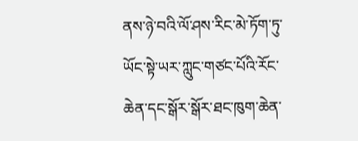ནས་ཉེ་བའི་ལོ་ཤས་རིང་མེ་ཏོག་ཏུ་ཡོང་སྟེ་ཡར་ཀླུང་གཙང་པོའི་རོང་ཆེན་དང་སྒོར་སྒོར་ཐང་ཁུག་ཆེན་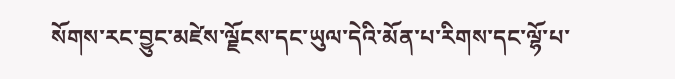སོགས་རང་བྱུང་མཛེས་ལྗོངས་དང་ཡུལ་དེའི་མོན་པ་རིགས་དང་ལྷོ་པ་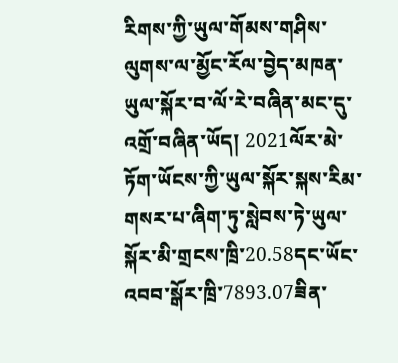རིགས་ཀྱི་ཡུལ་གོམས་གཤིས་ལུགས་ལ་མྱོང་རོལ་བྱེད་མཁན་ཡུལ་སྐོར་བ་ལོ་རེ་བཞིན་མང་དུ་འགྲོ་བཞིན་ཡོད། 2021ལོར་མེ་ཏོག་ཡོངས་ཀྱི་ཡུལ་སྐོར་སྐས་རིམ་གསར་པ་ཞིག་ཏུ་སླེབས་ཏེ་ཡུལ་སྐོར་མི་གྲངས་ཁྲི་20.58དང་ཡོང་འབབ་སྒོར་ཁྲི་7893.07ཟིན་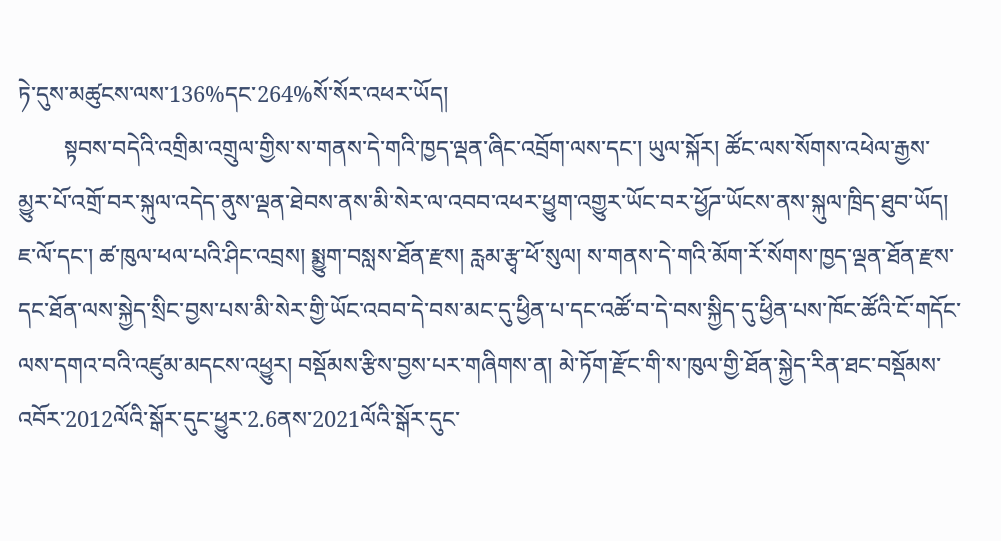ཏེ་དུས་མཚུངས་ལས་136%དང་264%སོ་སོར་འཕར་ཡོད།
        སྟབས་བདེའི་འགྲིམ་འགྲུལ་གྱིས་ས་གནས་དེ་གའི་ཁྱད་ལྡན་ཞིང་འབྲོག་ལས་དང་། ཡུལ་སྐོར། ཚོང་ལས་སོགས་འཕེལ་རྒྱས་མྱུར་པོ་འགྲོ་བར་སྐུལ་འདེད་ནུས་ལྡན་ཐེབས་ནས་མི་སེར་ལ་འབབ་འཕར་ཕྱུག་འགྱུར་ཡོང་བར་ཕྱོཌ་ཡོངས་ནས་སྐུལ་ཁྲིད་ཐུབ་ཡོད། ཇ་ལོ་དང་། ཚ་ཁུལ་ཕལ་པའི་ཤིང་འབྲས། སྨྱུག་བསླས་ཐོན་རྫས། རླམ་རྩྭ་ཕོ་སུལ། ས་གནས་དེ་གའི་མོག་རོ་སོགས་ཁྱད་ལྡན་ཐོན་རྫས་དང་ཐོན་ལས་སྐྱེད་སྲིང་བྱས་པས་མི་སེར་གྱི་ཡོང་འབབ་དེ་བས་མང་དུ་ཕྱིན་པ་དང་འཚོ་བ་དེ་བས་སྐྱིད་དུ་ཕྱིན་པས་ཁོང་ཚོའི་ངོ་གདོང་ལས་དགའ་བའི་འཛུམ་མདངས་འཕྱུར། བསྡོམས་རྩིས་བྱས་པར་གཞིགས་ན། མེ་ཏོག་རྫོང་གི་ས་ཁུལ་གྱི་ཐོན་སྐྱེད་རིན་ཐང་བསྡོམས་འབོར་2012ལོའི་སྒོར་དུང་ཕྱུར་2.6ནས་2021ལོའི་སྒོར་དུང་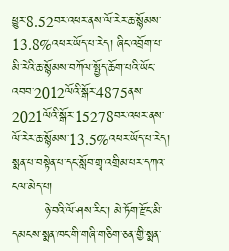ཕྱུར་8.52བར་འཕར་ནས་ལོ་རེར་ཆ་སྙོམས་13.8%འཕར་ཡོད་པ་རེད། ཞིང་འབྲོག་པ་མི་རེའི་ཆ་སྙོམས་བཀོལ་སྤྱོད་ཆོག་པའི་ཡོང་འབབ་2012ལོའི་སྒོར་4875ནས་2021ལོའི་སྒོར་15278བར་འཕར་ནས་ལོ་རེར་ཆ་སྙོམས་13.5%འཕར་ཡོད་པ་རེད།
སྨན་པ་བསྟེན་པ་དང་སློབ་གྲྭ་འགྲིམ་པར་དཀའ་ངལ་མེད་པ།
        ཉེ་བའི་ལོ་ཤས་རིང་། མེ་ཏོག་རྫོང་མི་དམངས་སྨན་ཁང་གི་གཞི་གཅིག་ཅན་གྱི་སྨན་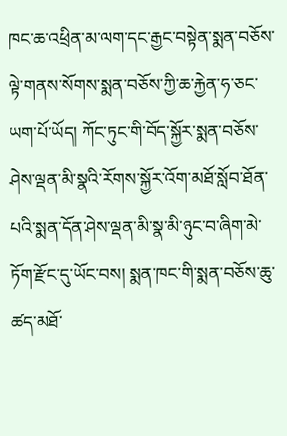ཁང་ཆ་འཕྲིན་མ་ལག་དང་རྒྱང་བསྟེན་སྨན་བཅོས་ལྟེ་གནས་སོགས་སྨན་བཅོས་ཀྱི་ཆ་རྐྱེན་ཧ་ཅང་ཡག་པོ་ཡོད། ཀོང་ཏུང་གི་བོད་སྐྱོར་སྨན་བཅོས་ཤེས་ལྡན་མི་སྣའི་རོགས་སྐྱོར་འོག་མཐོ་སློབ་ཐོན་པའི་སྨན་དོན་ཤེས་ལྡན་མི་སྣ་མི་ཉུང་བ་ཞིག་མེ་ཏོག་རྫོང་དུ་ཡོང་བས། སྨན་ཁང་གི་སྨན་བཅོས་ཆུ་ཚད་མཐོ་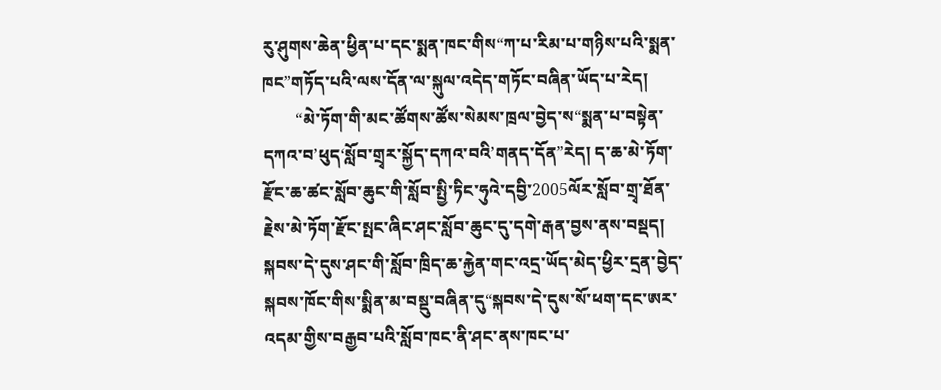རུ་ཤུགས་ཆེན་ཕྱིན་པ་དང་སྨན་ཁང་གིས“ཀ་པ་རིམ་པ་གཉིས་པའི་སྨན་ཁང”གཏོད་པའི་ལས་དོན་ལ་སྐུལ་འདེད་གཏོང་བཞིན་ཡོད་པ་རེད།
        “མེ་ཏོག་གི་མང་ཚོགས་ཚོས་སེམས་ཁྲལ་བྱེད་ས“སྨན་པ་བསྟེན་དཀའ་བ’ཕུད‘སློབ་གྲྭར་སྐྱོད་དཀའ་བའི’གནད་དོན”རེད། ད་ཆ་མེ་ཏོག་རྫོང་ཆ་ཚང་སློབ་ཆུང་གི་སློབ་སྤྱི་ཏིང་ཧུའེ་དབྱི་2005ལོར་སློབ་གྲྭ་ཐོན་རྗེས་མེ་ཏོག་རྫོང་སྤང་ཞིང་ཤང་སློབ་ཆུང་དུ་དགེ་རྒན་བྱས་ནས་བསྡད། སྐབས་དེ་དུས་ཤང་གི་སློབ་ཁྲིད་ཆ་རྐྱེན་གང་འདྲ་ཡོད་མེད་ཕྱིར་དྲན་བྱེད་སྐབས་ཁོང་གིས་སྨིན་མ་བསྡུ་བཞིན་དུ“སྐབས་དེ་དུས་སོ་ཕག་དང་ཨར་འདམ་གྱིས་བརྒྱབ་པའི་སློབ་ཁང་ནི་ཤང་ནས་ཁང་པ་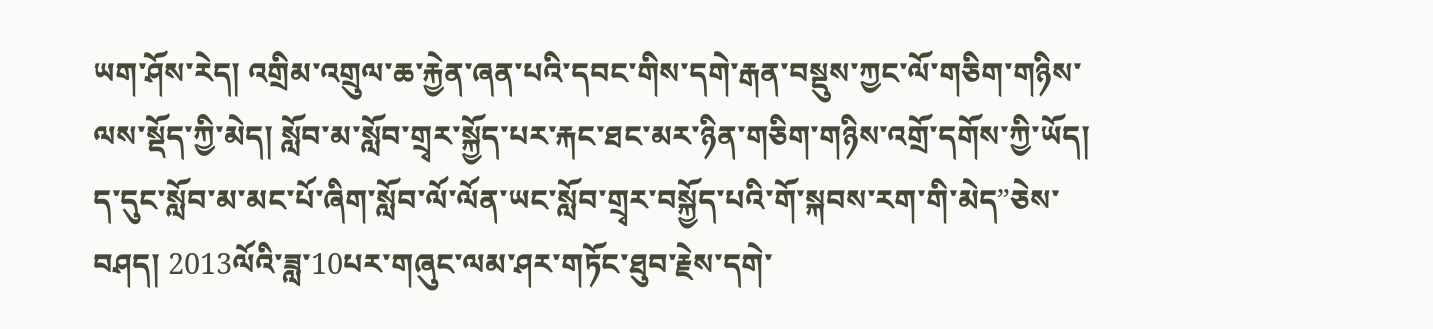ཡག་ཤོས་རེད། འགྲིམ་འགྲུལ་ཆ་རྐྱེན་ཞན་པའི་དབང་གིས་དགེ་རྒན་བསྡུས་ཀྱང་ལོ་གཅིག་གཉིས་ལས་སྡོད་ཀྱི་མེད། སློབ་མ་སློབ་གྲྭར་སྐྱོད་པར་རྐང་ཐང་མར་ཉིན་གཅིག་གཉིས་འགྲོ་དགོས་ཀྱི་ཡོད། ད་དུང་སློབ་མ་མང་པོ་ཞིག་སློབ་ལོ་ལོན་ཡང་སློབ་གྲྭར་བསྐྱོད་པའི་གོ་སྐབས་རག་གི་མེད”ཅེས་བཤད། 2013ལོའི་ཟླ་10པར་གཞུང་ལམ་ཤར་གཏོང་ཐུབ་རྗེས་དགེ་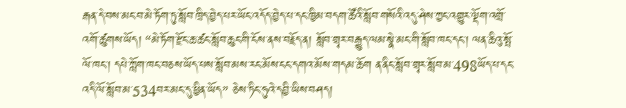རྒན་དེ་བས་མང་བ་མེ་ཏོག་ཏུ་སློབ་ཁྲིད་བྱེད་པར་ཡོང་འདོད་བྱེད་པ་དང་ཁྱིམ་བདག་ཚོའི་སློབ་གསོའི་འདུ་ཤེས་ཀྱང་འགྱུར་ལྡོག་འགྲོ་འགོ་ཚུགས་ཡོད། “མེ་ཏོག་རྫོང་ཆ་ཚང་སློབ་ཆུང་གི་ངོས་ནས་བརྗོད་ན། སློབ་གྲྭར་བརྒྱུད་ལམ་སྣེ་མང་གི་སློབ་ཁང་དང་། ལན་ཆིའུ་སྤོ་ལོ་ཁང་། དཔེ་ཀློག་ཁང་བཅས་ཡོད་པས་སློབ་མས་རང་མོས་ངང་དགའ་མོས་གདམ་ཆོག ན་ནིང་སློབ་གྲྭར་སློབ་མ་498ཡོད་པ་དང་འདི་ལོ་སློབ་མ་534བར་མང་དུ་ཕྱིན་ཡོད” ཅེས་ཏིང་ཧུའེ་དབྱི་ཡིས་བཤད།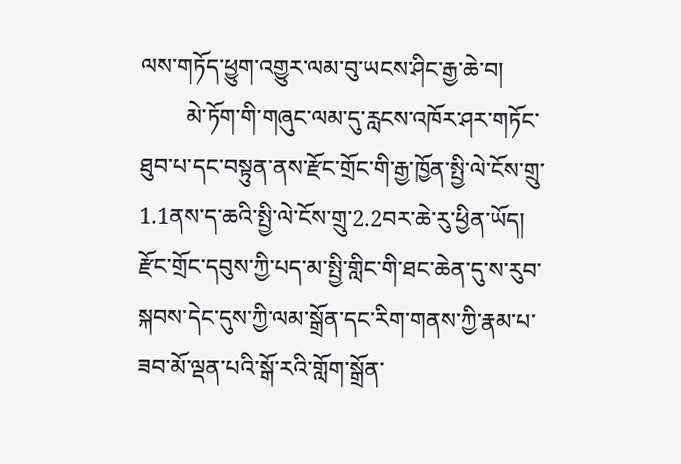ལས་གཏོད་ཕྱུག་འགྱུར་ལམ་བུ་ཡངས་ཤིང་རྒྱ་ཆེ་བ།
        མེ་ཏོག་གི་གཞུང་ལམ་དུ་རླངས་འཁོར་ཤར་གཏོང་ཐུབ་པ་དང་བསྟུན་ནས་རྫོང་གྲོང་གི་རྒྱ་ཁྱོན་སྤྱི་ལེ་ངོས་གྲུ་1.1ནས་ད་ཆའི་སྤྱི་ལེ་ངོས་གྲུ་2.2བར་ཆེ་རུ་ཕྱིན་ཡོད། རྫོང་གྲོང་དབུས་ཀྱི་པད་མ་སྤྱི་གླིང་གི་ཐང་ཆེན་དུ་ས་རུབ་སྐབས་དེང་དུས་ཀྱི་ལམ་སྒྲོན་དང་རིག་གནས་ཀྱི་རྣམ་པ་ཟབ་མོ་ལྡན་པའི་སྒོ་རའི་གློག་སྒྲོན་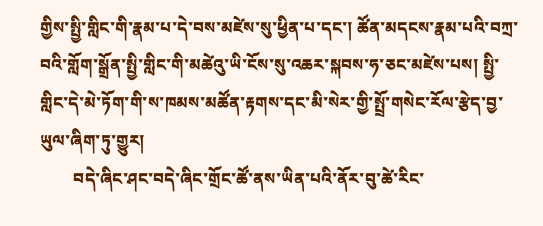གྱིས་སྤྱི་གླིང་གི་རྣམ་པ་དེ་བས་མཛེས་སུ་ཕྱིན་པ་དང་། ཚོན་མདངས་རྣམ་པའི་བཀྲ་བའི་གློག་སྒྲོན་སྤྱི་གླིང་གི་མཚེའུ་ཡི་ངོས་སུ་འཆར་སྐབས་ཧ་ཅང་མཛེས་པས། སྤྱི་གླིང་དེ་མེ་ཏོག་གི་ས་ཁམས་མཚོན་རྟགས་དང་མི་སེར་གྱི་སྤྲོ་གསེང་རོལ་རྩེད་བྱ་ཡུལ་ཞིག་ཏུ་གྱུར།
        བདེ་ཞིང་ཤང་བདེ་ཞིང་གྲོང་ཚོ་ནས་ཡིན་པའི་ནོར་བུ་ཚེ་རིང་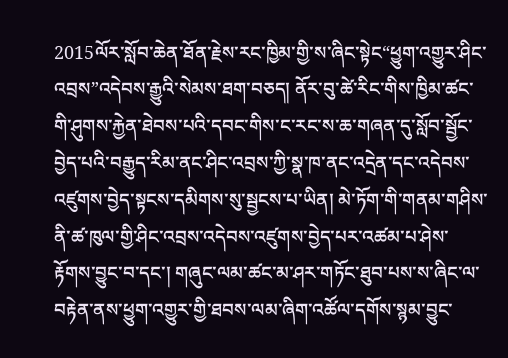2015ལོར་སློབ་ཆེན་ཐོན་རྗེས་རང་ཁྱིམ་གྱི་ས་ཞིང་སྟེང“ཕྱུག་འགྱུར་ཤིང་འབྲས”འདེབས་རྒྱུའི་སེམས་ཐག་བཅད། ནོར་བུ་ཚེ་རིང་གིས་ཁྱིམ་ཚང་གི་ཤུགས་རྐྱེན་ཐེབས་པའི་དབང་གིས་ང་རང་ས་ཆ་གཞན་དུ་སློབ་སྦྱོང་བྱེད་པའི་བརྒྱུད་རིམ་ནང་ཤིང་འབྲས་ཀྱི་སྣ་ཁ་ནང་འདྲེན་དང་འདེབས་འཛུགས་བྱེད་སྟངས་དམིགས་སུ་སྦྱངས་པ་ཡིན། མེ་ཏོག་གི་གནམ་གཤིས་ནི་ཚ་ཁུལ་གྱི་ཤིང་འབྲས་འདེབས་འཛུགས་བྱེད་པར་འཚམ་པ་ཤེས་རྟོགས་བྱུང་བ་དང་། གཞུང་ལམ་ཚང་མ་ཤར་གཏོང་ཐུབ་པས་ས་ཞིང་ལ་བརྟེན་ནས་ཕྱུག་འགྱུར་གྱི་ཐབས་ལམ་ཞིག་འཚོལ་དགོས་སྙམ་བྱུང་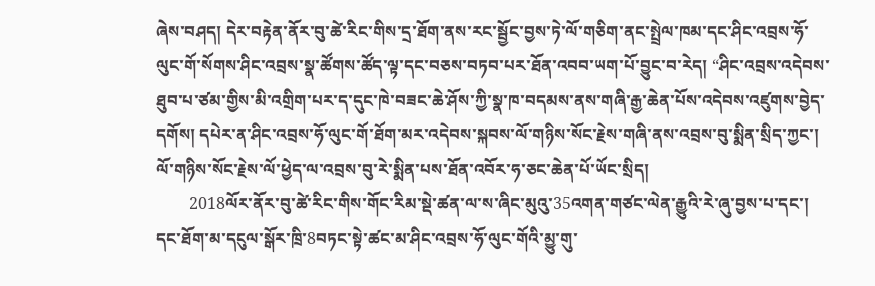ཞེས་བཤད། དེར་བརྟེན་ནོར་བུ་ཚེ་རིང་གིས་དྲ་ཐོག་ནས་རང་སྦྱོང་བྱས་ཏེ་ལོ་གཅིག་ནང་སྤྲེལ་ཁམ་དང་ཤིང་འབྲས་ཧོ་ལུང་གོ་སོགས་ཤིང་འབྲས་སྣ་ཚོགས་ཚོད་ལྟ་དང་བཅས་བཏབ་པར་ཐོན་འབབ་ཡག་པོ་བྱུང་བ་རེད། “ཤིང་འབྲས་འདེབས་ཐུབ་པ་ཙམ་གྱིས་མི་འགྲིག་པར་ད་དུང་ཁེ་བཟང་ཆེ་ཤོས་ཀྱི་སྣ་ཁ་བདམས་ནས་གཞི་རྒྱ་ཆེན་པོས་འདེབས་འཛུགས་བྱེད་དགོས། དཔེར་ན་ཤིང་འབྲས་ཧོ་ལུང་གོ་ཐོག་མར་འདེབས་སྐབས་ལོ་གཉིས་སོང་རྗེས་གཞི་ནས་འབྲས་བུ་སྨིན་སྲིད་ཀྱང་། ལོ་གཉིས་སོང་རྗེས་ལོ་ཕྱེད་ལ་འབྲས་བུ་རེ་སྨིན་པས་ཐོན་འབོར་ཧ་ཅང་ཆེན་པོ་ཡོང་སྲིད།
        2018ལོར་ནོར་བུ་ཚེ་རིང་གིས་གོང་རིམ་སྡེ་ཚན་ལ་ས་ཞིང་མུའུ་35འགན་གཙང་ལེན་རྒྱུའི་རེ་ཞུ་བྱས་པ་དང་། དང་ཐོག་མ་དངུལ་སྒོར་ཁྲི་8བཏང་སྟེ་ཚང་མ་ཤིང་འབྲས་ཧོ་ལུང་གོའི་མྱུ་གུ་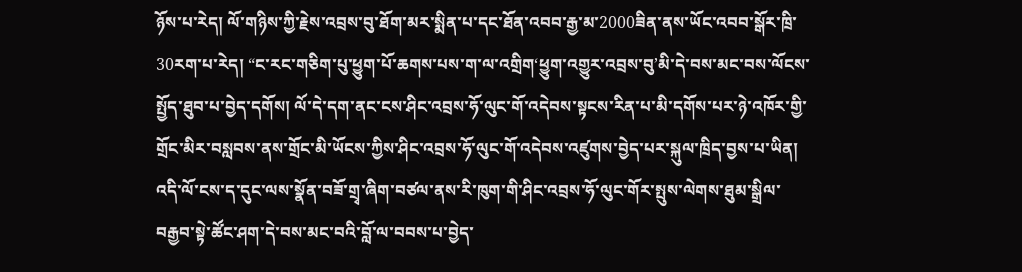ཉོས་པ་རེད། ལོ་གཉིས་ཀྱི་རྗེས་འབྲས་བུ་ཐོག་མར་སྨིན་པ་དང་ཐོན་འབབ་རྒྱ་མ་2000ཟིན་ནས་ཡོང་འབབ་སྒོར་ཁྲི་30རག་པ་རེད། “ང་རང་གཅིག་པུ་ཕྱུག་པོ་ཆགས་པས་ག་ལ་འགྲིག‘ཕྱུག་འགྱུར་འབྲས་བུ’མི་དེ་བས་མང་བས་ལོངས་སྤྱོད་ཐུབ་པ་བྱེད་དགོས། ལོ་དེ་དག་ནང་ངས་ཤིང་འབྲས་ཧོ་ལུང་གོ་འདེབས་སྟངས་རིན་པ་མི་དགོས་པར་ཉེ་འཁོར་གྱི་གྲོང་མིར་བསླབས་ནས་གྲོང་མི་ཡོངས་ཀྱིས་ཤིང་འབྲས་ཧོ་ལུང་གོ་འདེབས་འཛུགས་བྱེད་པར་སྐུལ་ཁྲིད་བྱས་པ་ཡིན། འདི་ལོ་ངས་ད་དུང་ལས་སྣོན་བཟོ་གྲྭ་ཞིག་བཙལ་ནས་རི་ཁུག་གི་ཤིང་འབྲས་ཧོ་ལུང་གོར་སྤུས་ལེགས་ཐུམ་སྒྲིལ་བརྒྱབ་སྟེ་ཚོང་ཤག་དེ་བས་མང་བའི་བློ་ལ་བབས་པ་བྱེད་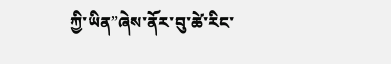ཀྱི་ཡིན”ཞེས་ནོར་བུ་ཚེ་རིང་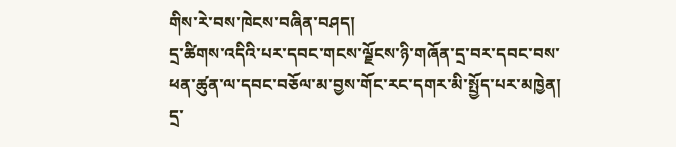གིས་རེ་བས་ཁེངས་བཞིན་བཤད།
དྲ་ཚིགས་འདིའི་པར་དབང་གངས་ལྗོངས་ཉི་གཞོན་དྲ་བར་དབང་བས་ཕན་ཚུན་ལ་དབང་བཅོལ་མ་བྱས་གོང་རང་དགར་མི་སྤྱོད་པར་མཁྱེན།
དྲ་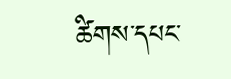ཚིགས་དཔང་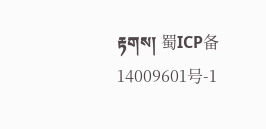རྟགས། 蜀ICP备14009601号-1